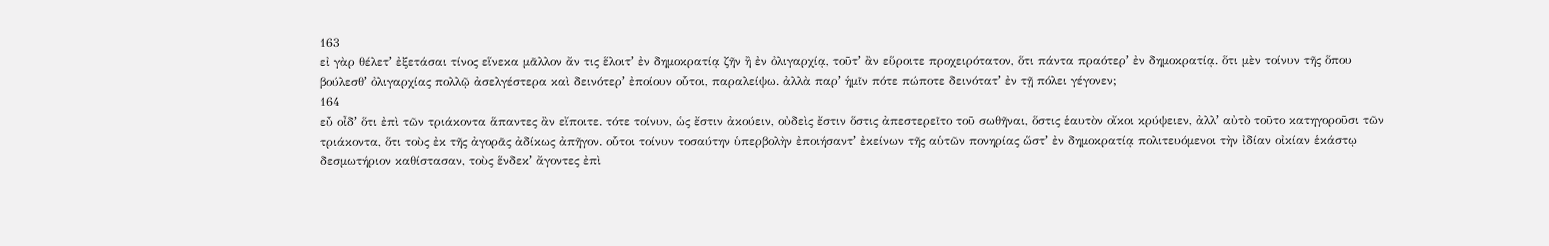163
εἰ γὰρ θέλετʼ ἐξετάσαι τίνος εἵνεκα μᾶλλον ἄν τις ἕλοιτʼ ἐν δημοκρατίᾳ ζῆν ἢ ἐν ὀλιγαρχίᾳ, τοῦτʼ ἂν εὕροιτε προχειρότατον, ὅτι πάντα πραότερʼ ἐν δημοκρατίᾳ. ὅτι μὲν τοίνυν τῆς ὅπου βούλεσθʼ ὀλιγαρχίας πολλῷ ἀσελγέστερα καὶ δεινότερʼ ἐποίουν οὗτοι, παραλείψω. ἀλλὰ παρʼ ἡμῖν πότε πώποτε δεινότατʼ ἐν τῇ πόλει γέγονεν;
164
εὖ οἶδʼ ὅτι ἐπὶ τῶν τριάκοντα ἅπαντες ἂν εἴποιτε. τότε τοίνυν, ὡς ἔστιν ἀκούειν, οὐδεὶς ἔστιν ὅστις ἀπεστερεῖτο τοῦ σωθῆναι, ὅστις ἑαυτὸν οἴκοι κρύψειεν, ἀλλʼ αὐτὸ τοῦτο κατηγοροῦσι τῶν τριάκοντα, ὅτι τοὺς ἐκ τῆς ἀγορᾶς ἀδίκως ἀπῆγον. οὗτοι τοίνυν τοσαύτην ὑπερβολὴν ἐποιήσαντʼ ἐκείνων τῆς αὑτῶν πονηρίας ὥστʼ ἐν δημοκρατίᾳ πολιτευόμενοι τὴν ἰδίαν οἰκίαν ἑκάστῳ δεσμωτήριον καθίστασαν, τοὺς ἕνδεκʼ ἄγοντες ἐπὶ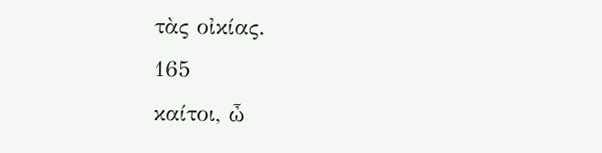τὰς οἰκίας.
165
καίτοι, ὦ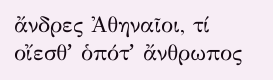ἄνδρες Ἀθηναῖοι, τί οἴεσθʼ ὁπότʼ ἄνθρωπος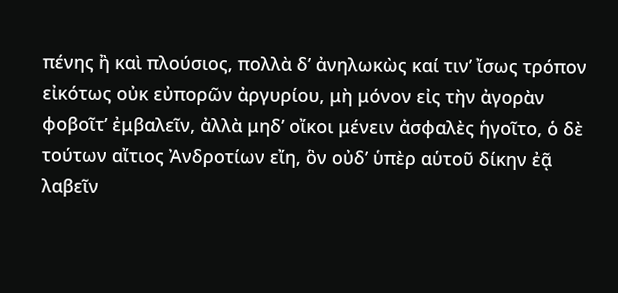πένης ἢ καὶ πλούσιος, πολλὰ δʼ ἀνηλωκὼς καί τινʼ ἴσως τρόπον εἰκότως οὐκ εὐπορῶν ἀργυρίου, μὴ μόνον εἰς τὴν ἀγορὰν φοβοῖτʼ ἐμβαλεῖν, ἀλλὰ μηδʼ οἴκοι μένειν ἀσφαλὲς ἡγοῖτο, ὁ δὲ τούτων αἴτιος Ἀνδροτίων εἴη, ὃν οὐδʼ ὑπὲρ αὑτοῦ δίκην ἐᾷ λαβεῖν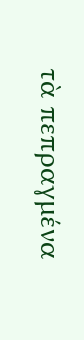τὰ πεπραγμένα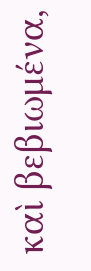καὶ βεβιωμένα,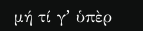μή τί γʼ ὑπὲρ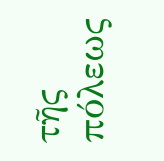τῆς πόλεως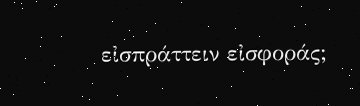εἰσπράττειν εἰσφοράς;